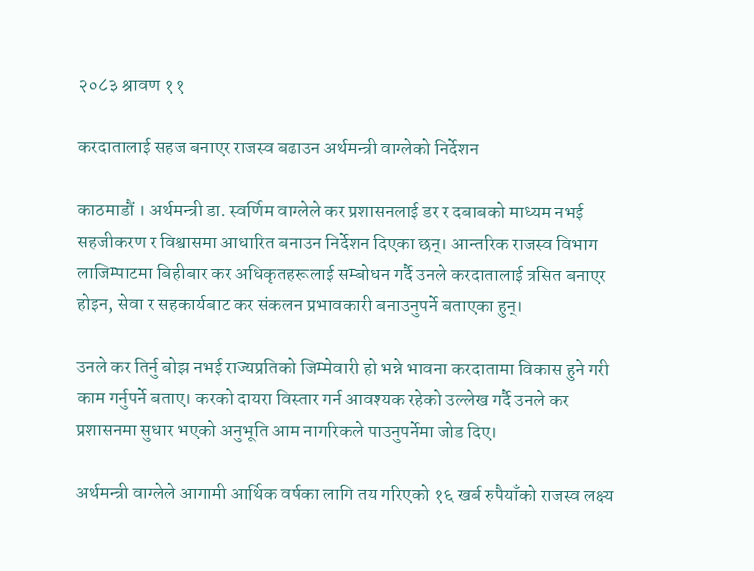२०८३ श्रावण ११

करदातालाई सहज बनाएर राजस्व बढाउन अर्थमन्त्री वाग्लेको निर्देशन

काठमाडौं । अर्थमन्त्री डा. स्वर्णिम वाग्लेले कर प्रशासनलाई डर र दबाबको माध्यम नभई सहजीकरण र विश्वासमा आधारित बनाउन निर्देशन दिएका छन्। आन्तरिक राजस्व विभाग लाजिम्पाटमा बिहीबार कर अधिकृतहरूलाई सम्बोधन गर्दै उनले करदातालाई त्रसित बनाएर होइन, सेवा र सहकार्यबाट कर संकलन प्रभावकारी बनाउनुपर्ने बताएका हुन्।

उनले कर तिर्नु बोझ नभई राज्यप्रतिको जिम्मेवारी हो भन्ने भावना करदातामा विकास हुने गरी काम गर्नुपर्ने बताए। करको दायरा विस्तार गर्न आवश्यक रहेको उल्लेख गर्दै उनले कर प्रशासनमा सुधार भएको अनुभूति आम नागरिकले पाउनुपर्नेमा जोड दिए।

अर्थमन्त्री वाग्लेले आगामी आर्थिक वर्षका लागि तय गरिएको १६ खर्ब रुपैयाँको राजस्व लक्ष्य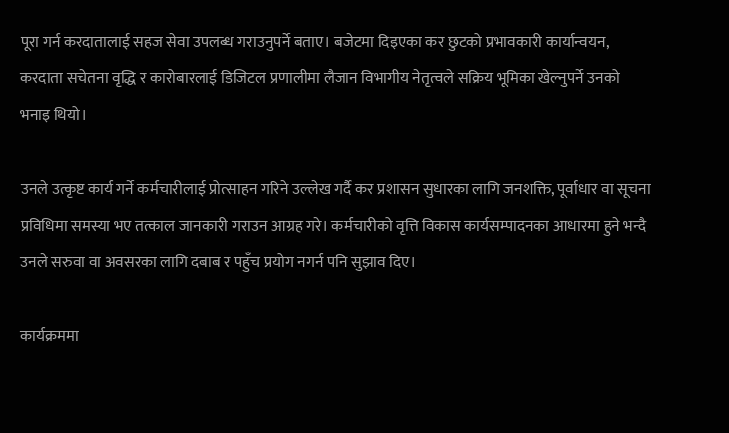पूरा गर्न करदातालाई सहज सेवा उपलब्ध गराउनुपर्ने बताए। बजेटमा दिइएका कर छुटको प्रभावकारी कार्यान्वयन, करदाता सचेतना वृद्धि र कारोबारलाई डिजिटल प्रणालीमा लैजान विभागीय नेतृत्वले सक्रिय भूमिका खेल्नुपर्ने उनको भनाइ थियो।

उनले उत्कृष्ट कार्य गर्ने कर्मचारीलाई प्रोत्साहन गरिने उल्लेख गर्दै कर प्रशासन सुधारका लागि जनशक्ति, पूर्वाधार वा सूचना प्रविधिमा समस्या भए तत्काल जानकारी गराउन आग्रह गरे। कर्मचारीको वृत्ति विकास कार्यसम्पादनका आधारमा हुने भन्दै उनले सरुवा वा अवसरका लागि दबाब र पहुँच प्रयोग नगर्न पनि सुझाव दिए।

कार्यक्रममा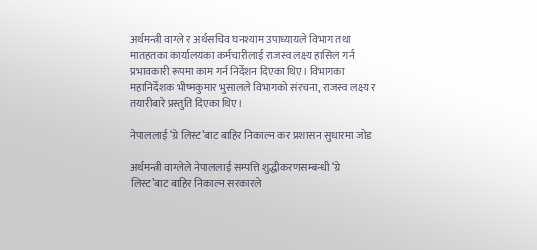अर्थमन्त्री वाग्ले र अर्थसचिव घनश्याम उपाध्यायले विभाग तथा मातहतका कार्यालयका कर्मचारीलाई राजस्व लक्ष्य हासिल गर्न प्रभावकारी रूपमा काम गर्न निर्देशन दिएका थिए। विभागका महानिर्देशक भीष्मकुमार भुसालले विभागको संरचना, राजस्व लक्ष्य र तयारीबारे प्रस्तुति दिएका थिए।

नेपाललाई ‘ग्रे लिस्ट’बाट बाहिर निकाल्न कर प्रशासन सुधारमा जोड

अर्थमन्त्री वाग्लेले नेपाललाई सम्पत्ति शुद्धीकरणसम्बन्धी ‘ग्रे लिस्ट’बाट बाहिर निकाल्न सरकारले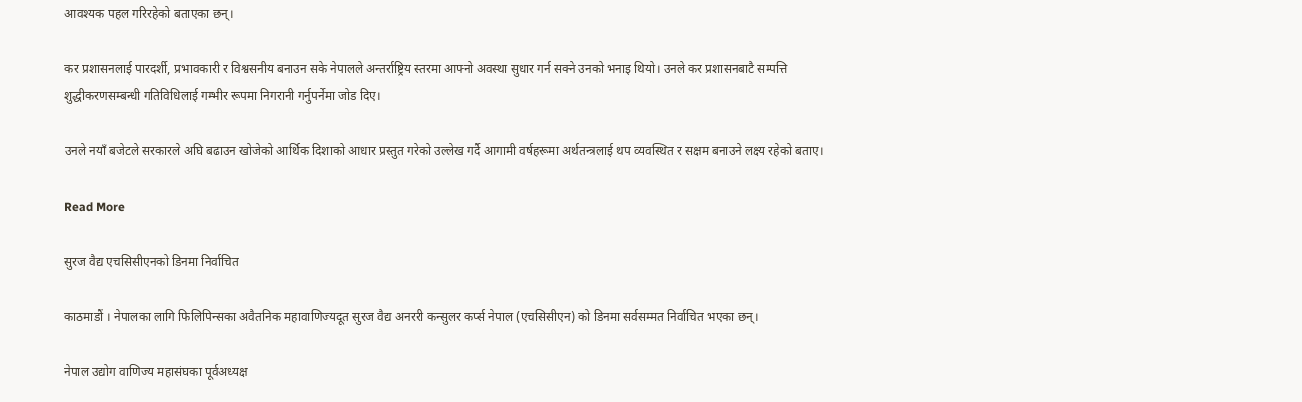आवश्यक पहल गरिरहेको बताएका छन्।

कर प्रशासनलाई पारदर्शी, प्रभावकारी र विश्वसनीय बनाउन सके नेपालले अन्तर्राष्ट्रिय स्तरमा आफ्नो अवस्था सुधार गर्न सक्ने उनको भनाइ थियो। उनले कर प्रशासनबाटै सम्पत्ति शुद्धीकरणसम्बन्धी गतिविधिलाई गम्भीर रूपमा निगरानी गर्नुपर्नेमा जोड दिए।

उनले नयाँ बजेटले सरकारले अघि बढाउन खोजेको आर्थिक दिशाको आधार प्रस्तुत गरेको उल्लेख गर्दै आगामी वर्षहरूमा अर्थतन्त्रलाई थप व्यवस्थित र सक्षम बनाउने लक्ष्य रहेको बताए।

Read More

सुरज वैद्य एचसिसीएनको डिनमा निर्वाचित

काठमाडौं । नेपालका लागि फिलिपिन्सका अवैतनिक महावाणिज्यदूत सुरज वैद्य अनररी कन्सुलर कर्प्स नेपाल (एचसिसीएन) को डिनमा सर्वसम्मत निर्वाचित भएका छन्।

नेपाल उद्योग वाणिज्य महासंघका पूर्वअध्यक्ष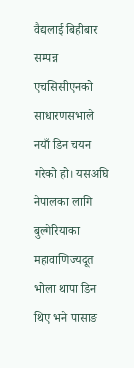वैद्यलाई बिहीबार सम्पन्न एचसिसीएनको साधारणसभाले नयाँ डिन चयन गरेको हो। यसअघि नेपालका लागि बुल्गेरियाका महावाणिज्यदूत भोला थापा डिन थिए भने पासाङ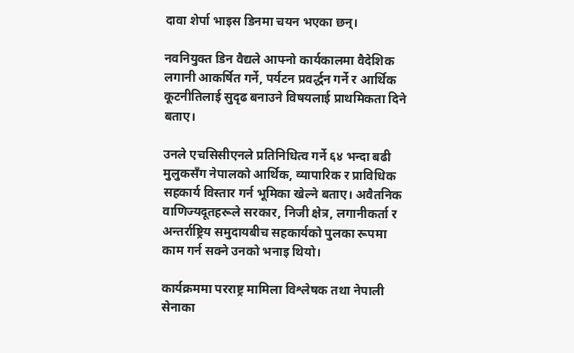दावा शेर्पा भाइस डिनमा चयन भएका छन्।

नवनियुक्त डिन वैद्यले आफ्नो कार्यकालमा वैदेशिक लगानी आकर्षित गर्ने, पर्यटन प्रवर्द्धन गर्ने र आर्थिक कूटनीतिलाई सुदृढ बनाउने विषयलाई प्राथमिकता दिने बताए।

उनले एचसिसीएनले प्रतिनिधित्व गर्ने ६४ भन्दा बढी मुलुकसँग नेपालको आर्थिक, व्यापारिक र प्राविधिक सहकार्य विस्तार गर्न भूमिका खेल्ने बताए। अवैतनिक वाणिज्यदूतहरूले सरकार, निजी क्षेत्र, लगानीकर्ता र अन्तर्राष्ट्रिय समुदायबीच सहकार्यको पुलका रूपमा काम गर्न सक्ने उनको भनाइ थियो।

कार्यक्रममा परराष्ट्र मामिला विश्लेषक तथा नेपाली सेनाका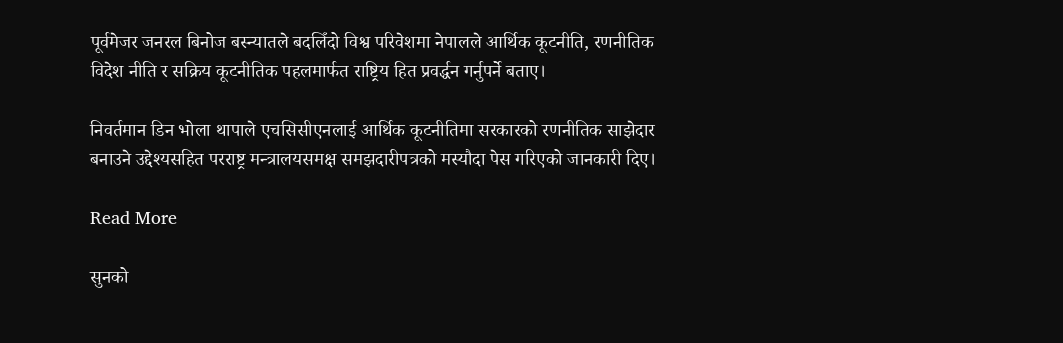पूर्वमेजर जनरल बिनोज बस्न्यातले बदलिँदो विश्व परिवेशमा नेपालले आर्थिक कूटनीति, रणनीतिक विदेश नीति र सक्रिय कूटनीतिक पहलमार्फत राष्ट्रिय हित प्रवर्द्धन गर्नुपर्ने बताए।

निवर्तमान डिन भोला थापाले एचसिसीएनलाई आर्थिक कूटनीतिमा सरकारको रणनीतिक साझेदार बनाउने उद्देश्यसहित परराष्ट्र मन्त्रालयसमक्ष समझदारीपत्रको मस्यौदा पेस गरिएको जानकारी दिए।

Read More

सुनको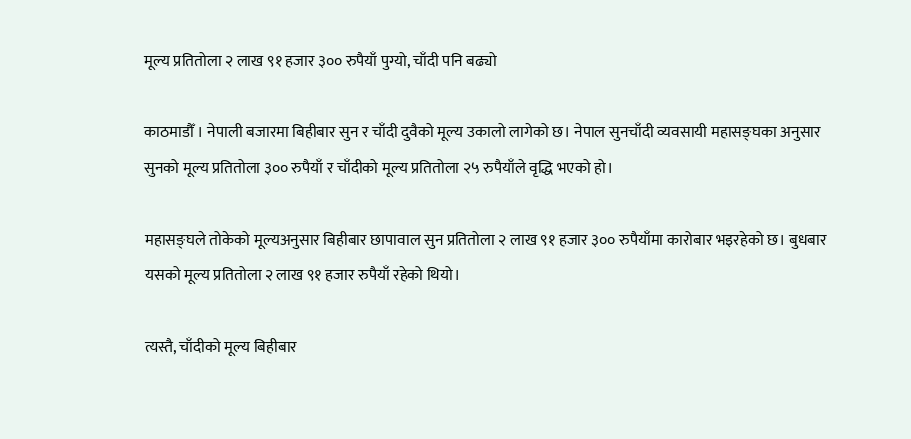मूल्य प्रतितोला २ लाख ९१ हजार ३०० रुपैयाँ पुग्यो, चाँदी पनि बढ्यो

काठमाडौँ । नेपाली बजारमा बिहीबार सुन र चाँदी दुवैको मूल्य उकालो लागेको छ। नेपाल सुनचाँदी व्यवसायी महासङ्घका अनुसार सुनको मूल्य प्रतितोला ३०० रुपैयाँ र चाँदीको मूल्य प्रतितोला २५ रुपैयाँले वृद्धि भएको हो।

महासङ्घले तोकेको मूल्यअनुसार बिहीबार छापावाल सुन प्रतितोला २ लाख ९१ हजार ३०० रुपैयाँमा कारोबार भइरहेको छ। बुधबार यसको मूल्य प्रतितोला २ लाख ९१ हजार रुपैयाँ रहेको थियो।

त्यस्तै, चाँदीको मूल्य बिहीबार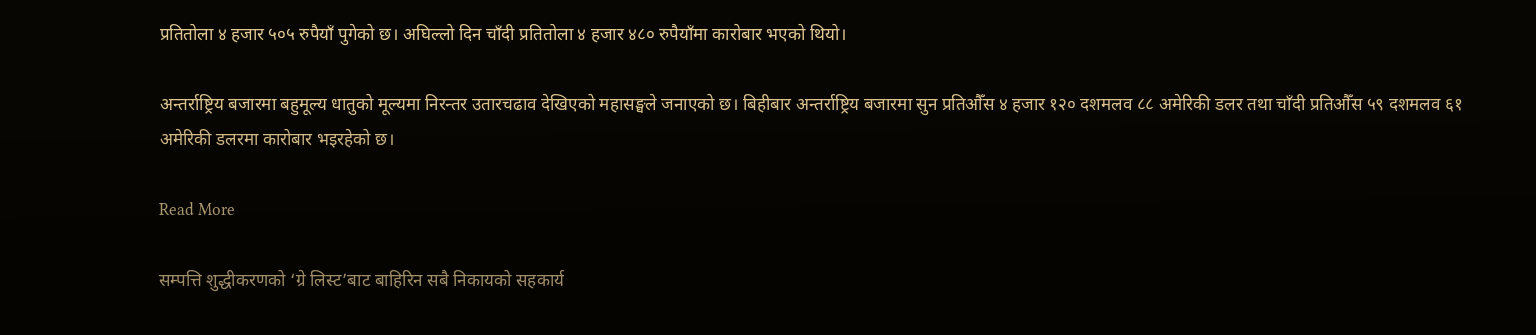प्रतितोला ४ हजार ५०५ रुपैयाँ पुगेको छ। अघिल्लो दिन चाँदी प्रतितोला ४ हजार ४८० रुपैयाँमा कारोबार भएको थियो।

अन्तर्राष्ट्रिय बजारमा बहुमूल्य धातुको मूल्यमा निरन्तर उतारचढाव देखिएको महासङ्घले जनाएको छ। बिहीबार अन्तर्राष्ट्रिय बजारमा सुन प्रतिऔँस ४ हजार १२० दशमलव ८८ अमेरिकी डलर तथा चाँदी प्रतिऔँस ५९ दशमलव ६१ अमेरिकी डलरमा कारोबार भइरहेको छ।

Read More

सम्पत्ति शुद्धीकरणको ‘ग्रे लिस्ट’बाट बाहिरिन सबै निकायको सहकार्य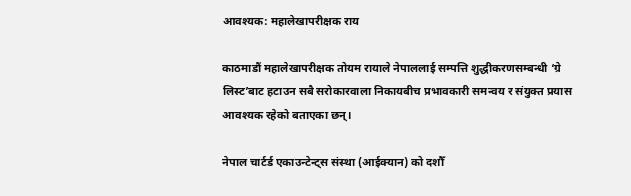आवश्यक: महालेखापरीक्षक राय

काठमाडौं महालेखापरीक्षक तोयम रायाले नेपाललाई सम्पत्ति शुद्धीकरणसम्बन्धी ‘ग्रे लिस्ट’बाट हटाउन सबै सरोकारवाला निकायबीच प्रभावकारी समन्वय र संयुक्त प्रयास आवश्यक रहेको बताएका छन्।

नेपाल चार्टर्ड एकाउन्टेन्ट्स संस्था (आईक्यान) को दशौँ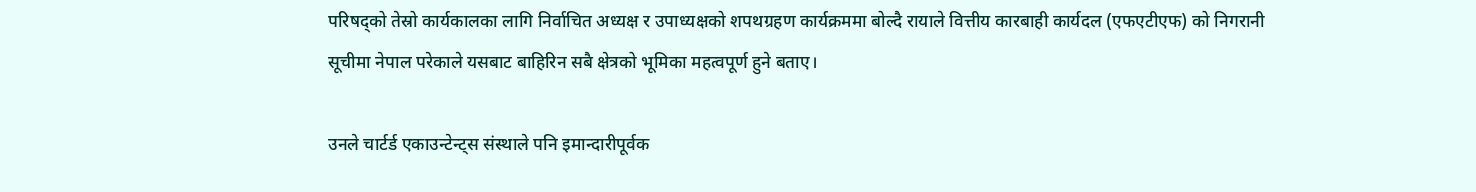परिषद्को तेस्रो कार्यकालका लागि निर्वाचित अध्यक्ष र उपाध्यक्षको शपथग्रहण कार्यक्रममा बोल्दै रायाले वित्तीय कारबाही कार्यदल (एफएटीएफ) को निगरानी सूचीमा नेपाल परेकाले यसबाट बाहिरिन सबै क्षेत्रको भूमिका महत्वपूर्ण हुने बताए।

उनले चार्टर्ड एकाउन्टेन्ट्स संस्थाले पनि इमान्दारीपूर्वक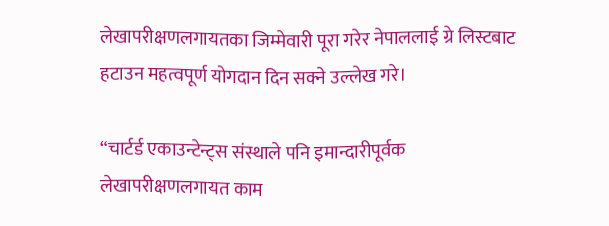लेखापरीक्षणलगायतका जिम्मेवारी पूरा गरेर नेपाललाई ग्रे लिस्टबाट हटाउन महत्वपूर्ण योगदान दिन सक्ने उल्लेख गरे।

“चार्टर्ड एकाउन्टेन्ट्स संस्थाले पनि इमान्दारीपूर्वक लेखापरीक्षणलगायत काम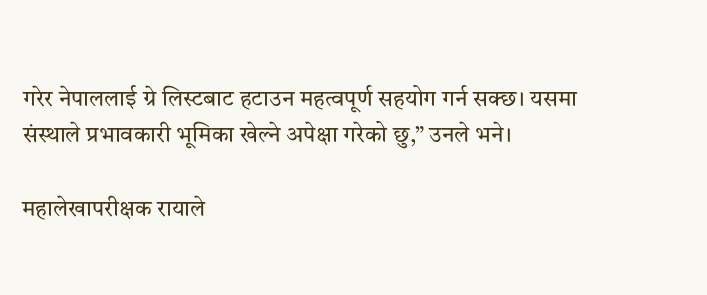गरेर नेपाललाई ग्रे लिस्टबाट हटाउन महत्वपूर्ण सहयोग गर्न सक्छ। यसमा संस्थाले प्रभावकारी भूमिका खेल्ने अपेक्षा गरेको छु,” उनले भने।

महालेखापरीक्षक रायाले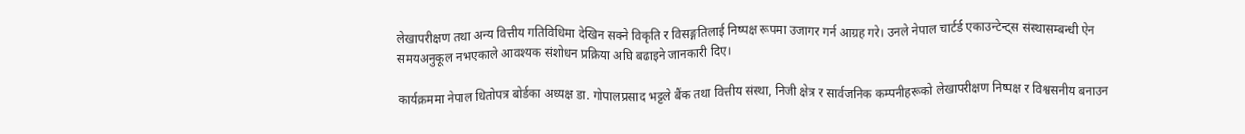लेखापरीक्षण तथा अन्य वित्तीय गतिविधिमा देखिन सक्ने विकृति र विसङ्गतिलाई निष्पक्ष रूपमा उजागर गर्न आग्रह गरे। उनले नेपाल चार्टर्ड एकाउन्टेन्ट्स संस्थासम्बन्धी ऐन समयअनुकूल नभएकाले आवश्यक संशोधन प्रक्रिया अघि बढाइने जानकारी दिए।

कार्यक्रममा नेपाल धितोपत्र बोर्डका अध्यक्ष डा. गोपालप्रसाद भट्टले बैंक तथा वित्तीय संस्था, निजी क्षेत्र र सार्वजनिक कम्पनीहरूको लेखापरीक्षण निष्पक्ष र विश्वसनीय बनाउन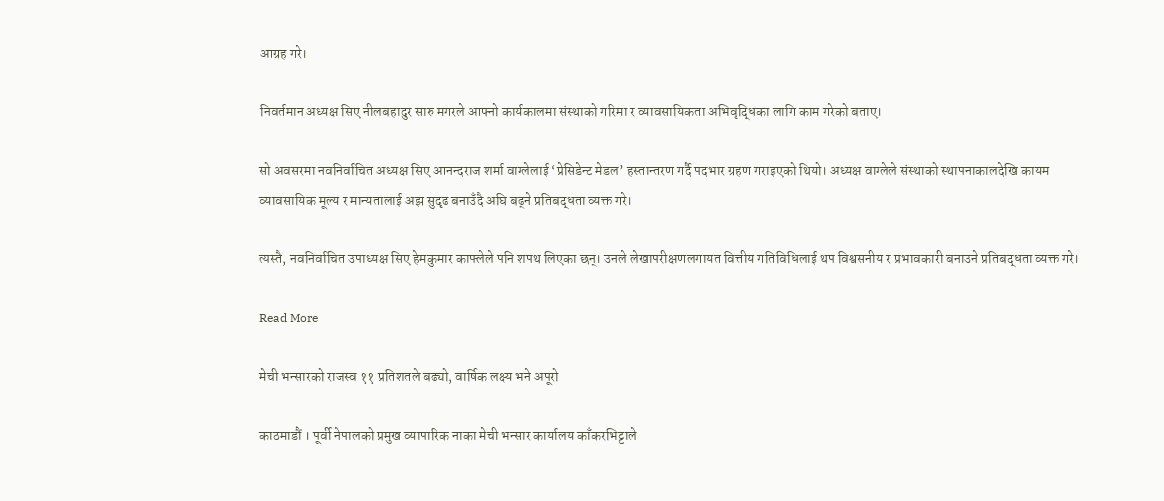आग्रह गरे।

निवर्तमान अध्यक्ष सिए नीलबहादुर सारु मगरले आफ्नो कार्यकालमा संस्थाको गरिमा र व्यावसायिकता अभिवृद्धिका लागि काम गरेको बताए।

सो अवसरमा नवनिर्वाचित अध्यक्ष सिए आनन्दराज शर्मा वाग्लेलाई ‘प्रेसिडेन्ट मेडल’ हस्तान्तरण गर्दै पदभार ग्रहण गराइएको थियो। अध्यक्ष वाग्लेले संस्थाको स्थापनाकालदेखि कायम व्यावसायिक मूल्य र मान्यतालाई अझ सुदृढ बनाउँदै अघि बढ्ने प्रतिबद्धता व्यक्त गरे।

त्यस्तै, नवनिर्वाचित उपाध्यक्ष सिए हेमकुमार काफ्लेले पनि शपथ लिएका छन्। उनले लेखापरीक्षणलगायत वित्तीय गतिविधिलाई थप विश्वसनीय र प्रभावकारी बनाउने प्रतिबद्धता व्यक्त गरे।

Read More

मेची भन्सारको राजस्व ११ प्रतिशतले बढ्यो, वार्षिक लक्ष्य भने अपूरो

काठमाडौं । पूर्वी नेपालको प्रमुख व्यापारिक नाका मेची भन्सार कार्यालय काँकरभिट्टाले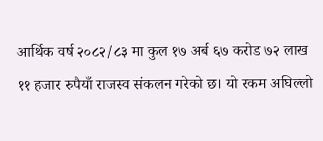आर्थिक वर्ष २०८२/८३ मा कुल १७ अर्ब ६७ करोड ७२ लाख ११ हजार रुपैयाँ राजस्व संकलन गरेको छ। यो रकम अघिल्लो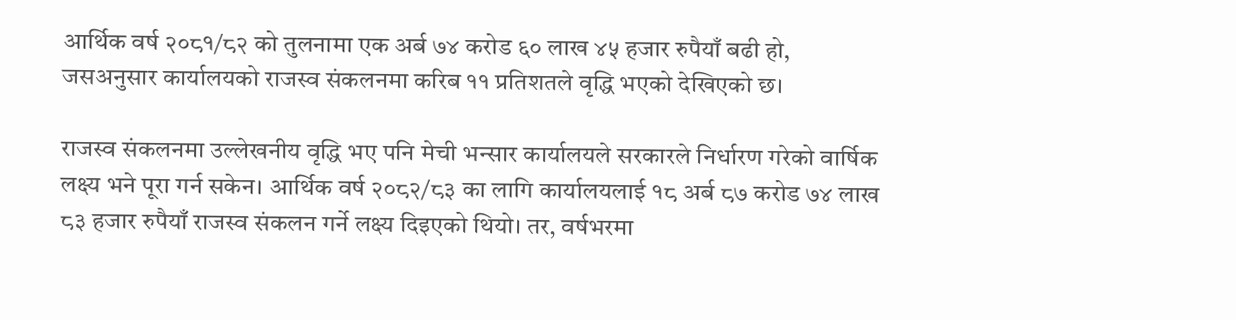आर्थिक वर्ष २०८१/८२ को तुलनामा एक अर्ब ७४ करोड ६० लाख ४५ हजार रुपैयाँ बढी हो, जसअनुसार कार्यालयको राजस्व संकलनमा करिब ११ प्रतिशतले वृद्धि भएको देखिएको छ।

राजस्व संकलनमा उल्लेखनीय वृद्धि भए पनि मेची भन्सार कार्यालयले सरकारले निर्धारण गरेको वार्षिक लक्ष्य भने पूरा गर्न सकेन। आर्थिक वर्ष २०८२/८३ का लागि कार्यालयलाई १८ अर्ब ८७ करोड ७४ लाख ८३ हजार रुपैयाँ राजस्व संकलन गर्ने लक्ष्य दिइएको थियो। तर, वर्षभरमा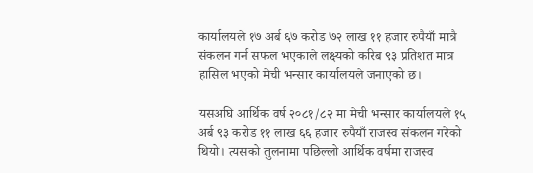कार्यालयले १७ अर्ब ६७ करोड ७२ लाख ११ हजार रुपैयाँ मात्रै संकलन गर्न सफल भएकाले लक्ष्यको करिब ९३ प्रतिशत मात्र हासिल भएको मेची भन्सार कार्यालयले जनाएको छ।

यसअघि आर्थिक वर्ष २०८१/८२ मा मेची भन्सार कार्यालयले १५ अर्ब ९३ करोड ११ लाख ६६ हजार रुपैयाँ राजस्व संकलन गरेको थियो। त्यसको तुलनामा पछिल्लो आर्थिक वर्षमा राजस्व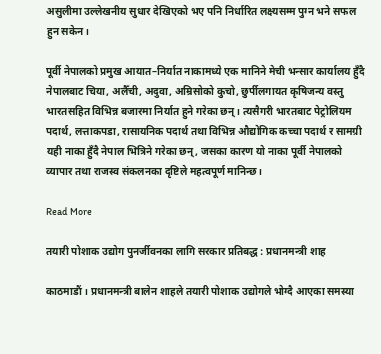असुलीमा उल्लेखनीय सुधार देखिएको भए पनि निर्धारित लक्ष्यसम्म पुग्न भने सफल हुन सकेन।

पूर्वी नेपालको प्रमुख आयात–निर्यात नाकामध्ये एक मानिने मेची भन्सार कार्यालय हुँदै नेपालबाट चिया, अलैँची, अदुवा, अम्रिसोको कुचो, छुर्पीलगायत कृषिजन्य वस्तु भारतसहित विभिन्न बजारमा निर्यात हुने गरेका छन्। त्यसैगरी भारतबाट पेट्रोलियम पदार्थ, लत्ताकपडा, रासायनिक पदार्थ तथा विभिन्न औद्योगिक कच्चा पदार्थ र सामग्री यही नाका हुँदै नेपाल भित्रिने गरेका छन्, जसका कारण यो नाका पूर्वी नेपालको व्यापार तथा राजस्व संकलनका दृष्टिले महत्वपूर्ण मानिन्छ।

Read More

तयारी पोशाक उद्योग पुनर्जीवनका लागि सरकार प्रतिबद्ध : प्रधानमन्त्री शाह

काठमाडौं । प्रधानमन्त्री बालेन शाहले तयारी पोशाक उद्योगले भोग्दै आएका समस्या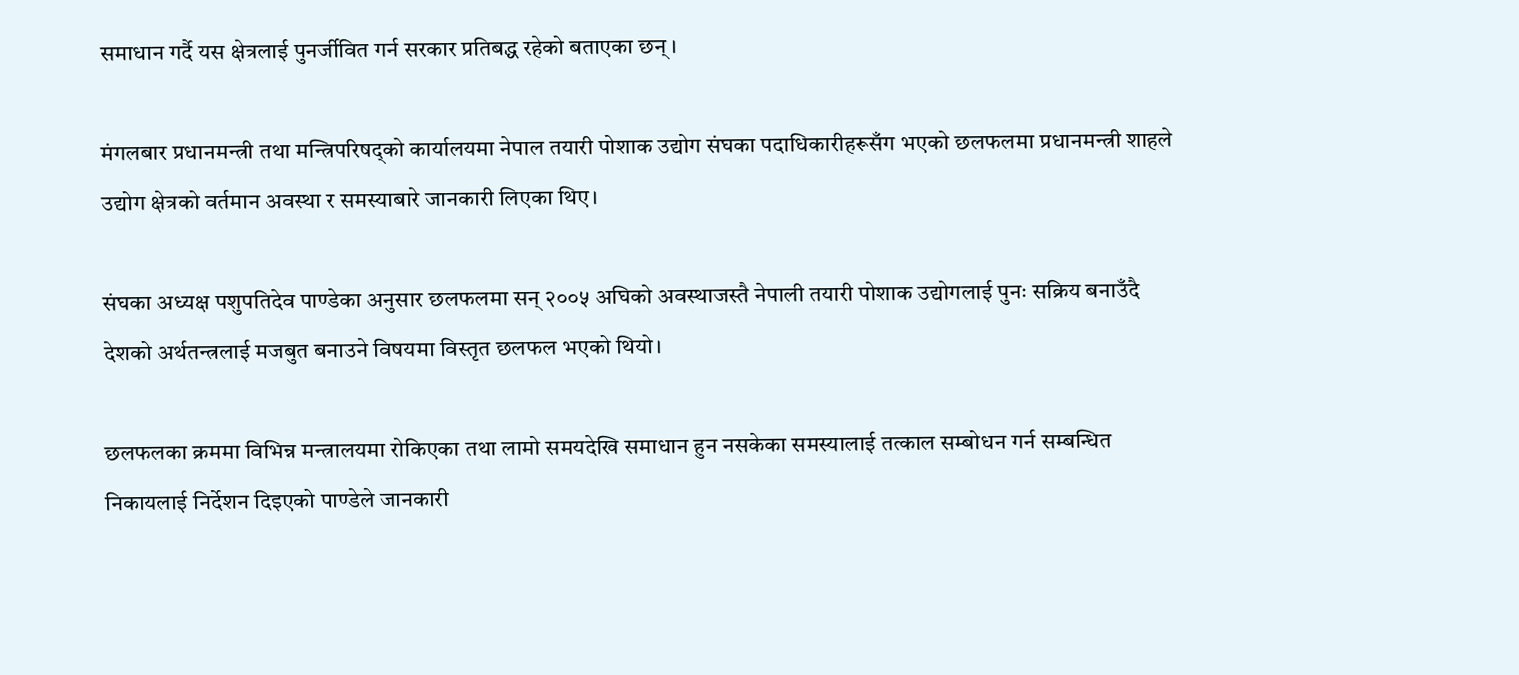समाधान गर्दै यस क्षेत्रलाई पुनर्जीवित गर्न सरकार प्रतिबद्ध रहेको बताएका छन्।

मंगलबार प्रधानमन्त्री तथा मन्त्रिपरिषद्को कार्यालयमा नेपाल तयारी पोशाक उद्योग संघका पदाधिकारीहरूसँग भएको छलफलमा प्रधानमन्त्री शाहले उद्योग क्षेत्रको वर्तमान अवस्था र समस्याबारे जानकारी लिएका थिए।

संघका अध्यक्ष पशुपतिदेव पाण्डेका अनुसार छलफलमा सन् २००५ अघिको अवस्थाजस्तै नेपाली तयारी पोशाक उद्योगलाई पुनः सक्रिय बनाउँदै देशको अर्थतन्त्रलाई मजबुत बनाउने विषयमा विस्तृत छलफल भएको थियो।

छलफलका क्रममा विभिन्न मन्त्रालयमा रोकिएका तथा लामो समयदेखि समाधान हुन नसकेका समस्यालाई तत्काल सम्बोधन गर्न सम्बन्धित निकायलाई निर्देशन दिइएको पाण्डेले जानकारी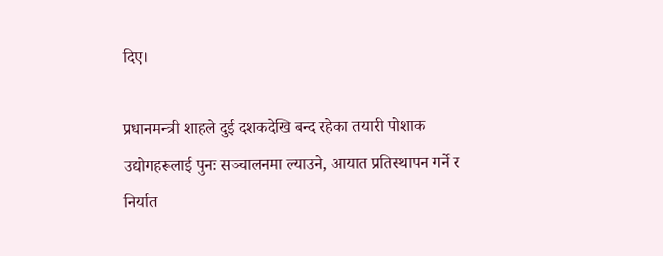दिए।

प्रधानमन्त्री शाहले दुई दशकदेखि बन्द रहेका तयारी पोशाक उद्योगहरूलाई पुनः सञ्चालनमा ल्याउने, आयात प्रतिस्थापन गर्ने र निर्यात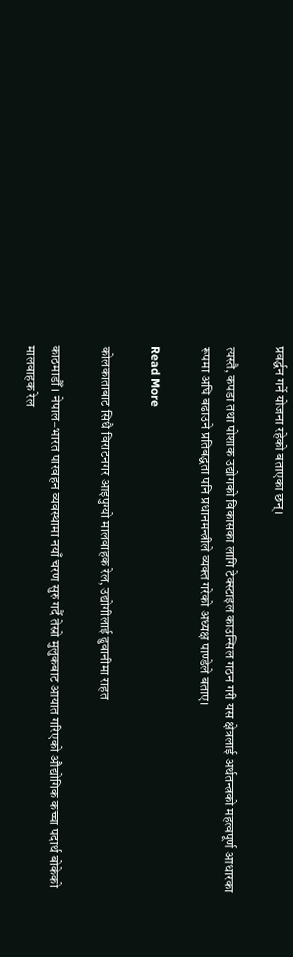प्रवर्द्धन गर्ने योजना रहेको बताएका छन्।

त्यस्तै, कपडा तथा पोशाक उद्योगको विकासका लागि टेक्स्टाइल काउन्सिल गठन गरी यस क्षेत्रलाई अर्थतन्त्रको महत्वपूर्ण आधारका रूपमा अघि बढाउने प्रतिबद्धता पनि प्रधानमन्त्रीले व्यक्त गरेको अध्यक्ष पाण्डेले बताए।

Read More

कोलकाताबाट सिधै विराटनगर आइपुग्यो मालवाहक रेल, उद्योगीलाई ढुवानीमा राहत

काठमाडौँ । नेपाल–भारत पारवहन व्यवस्थामा नयाँ चरण सुरु गर्दै तेस्रो मुलुकबाट आयात गरिएको औद्योगिक कच्चा पदार्थ बोकेको मालवाहक रेल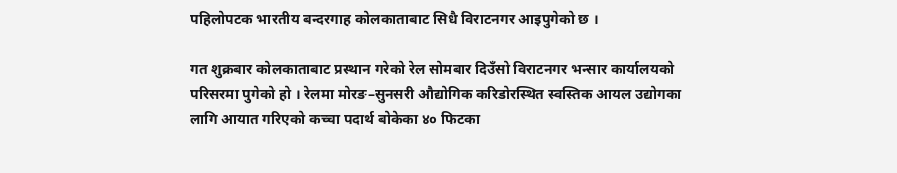पहिलोपटक भारतीय बन्दरगाह कोलकाताबाट सिधै विराटनगर आइपुगेको छ ।

गत शुक्रबार कोलकाताबाट प्रस्थान गरेको रेल सोमबार दिउँसो विराटनगर भन्सार कार्यालयको परिसरमा पुगेको हो । रेलमा मोरङ–सुनसरी औद्योगिक करिडोरस्थित स्वस्तिक आयल उद्योगका लागि आयात गरिएको कच्चा पदार्थ बोकेका ४० फिटका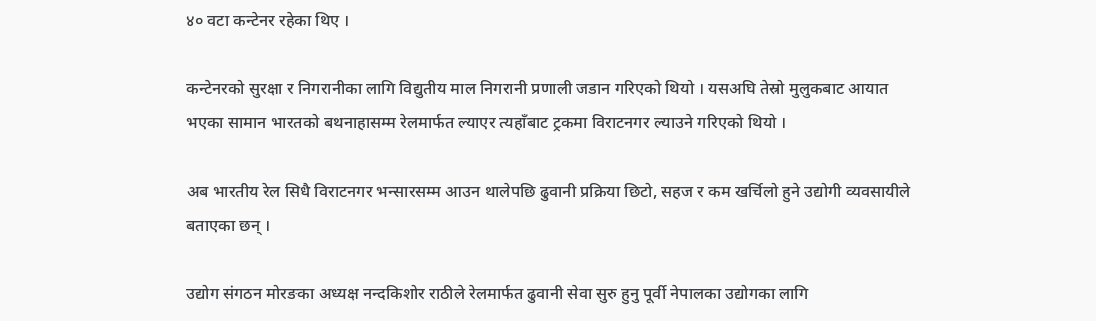४० वटा कन्टेनर रहेका थिए ।

कन्टेनरको सुरक्षा र निगरानीका लागि विद्युतीय माल निगरानी प्रणाली जडान गरिएको थियो । यसअघि तेस्रो मुलुकबाट आयात भएका सामान भारतको बथनाहासम्म रेलमार्फत ल्याएर त्यहाँबाट ट्रकमा विराटनगर ल्याउने गरिएको थियो ।

अब भारतीय रेल सिधै विराटनगर भन्सारसम्म आउन थालेपछि ढुवानी प्रक्रिया छिटो, सहज र कम खर्चिलो हुने उद्योगी व्यवसायीले बताएका छन् ।

उद्योग संगठन मोरङका अध्यक्ष नन्दकिशोर राठीले रेलमार्फत ढुवानी सेवा सुरु हुनु पूर्वी नेपालका उद्योगका लागि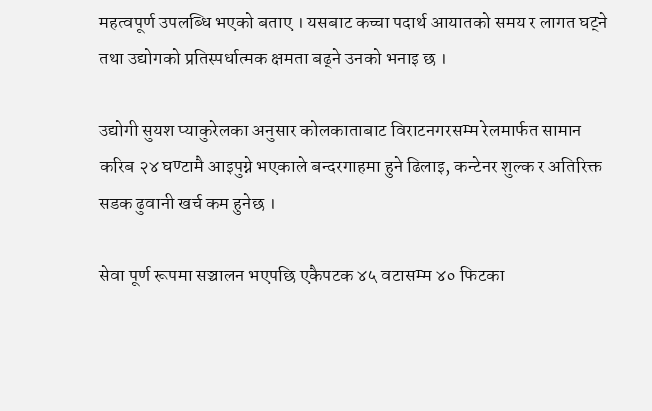महत्वपूर्ण उपलब्धि भएको बताए । यसबाट कच्चा पदार्थ आयातको समय र लागत घट्ने तथा उद्योगको प्रतिस्पर्धात्मक क्षमता बढ्ने उनको भनाइ छ ।

उद्योगी सुयश प्याकुरेलका अनुसार कोलकाताबाट विराटनगरसम्म रेलमार्फत सामान करिब २४ घण्टामै आइपुग्ने भएकाले बन्दरगाहमा हुने ढिलाइ, कन्टेनर शुल्क र अतिरिक्त सडक ढुवानी खर्च कम हुनेछ ।

सेवा पूर्ण रूपमा सञ्चालन भएपछि एकैपटक ४५ वटासम्म ४० फिटका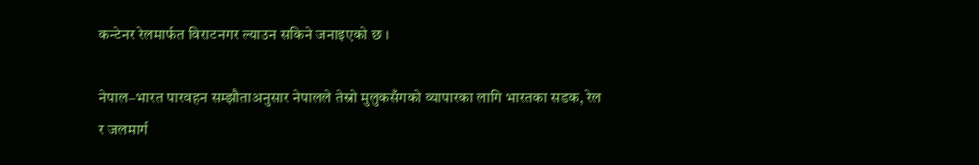कन्टेनर रेलमार्फत विराटनगर ल्याउन सकिने जनाइएको छ ।

नेपाल–भारत पारवहन सम्झौताअनुसार नेपालले तेस्रो मुलुकसँगको व्यापारका लागि भारतका सडक, रेल र जलमार्ग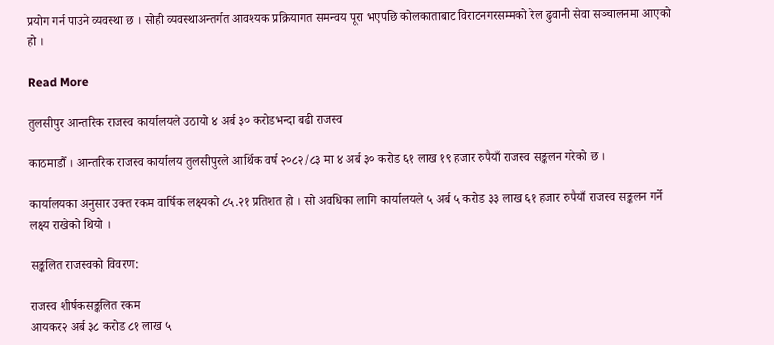प्रयोग गर्न पाउने व्यवस्था छ । सोही व्यवस्थाअन्तर्गत आवश्यक प्रक्रियागत समन्वय पूरा भएपछि कोलकाताबाट विराटनगरसम्मको रेल ढुवानी सेवा सञ्चालनमा आएको हो ।

Read More

तुलसीपुर आन्तरिक राजस्व कार्यालयले उठायो ४ अर्ब ३० करोडभन्दा बढी राजस्व

काठमाडौँ । आन्तरिक राजस्व कार्यालय तुलसीपुरले आर्थिक वर्ष २०८२/८३ मा ४ अर्ब ३० करोड ६१ लाख १९ हजार रुपैयाँ राजस्व सङ्कलन गरेको छ ।

कार्यालयका अनुसार उक्त रकम वार्षिक लक्ष्यको ८५.२१ प्रतिशत हो । सो अवधिका लागि कार्यालयले ५ अर्ब ५ करोड ३३ लाख ६१ हजार रुपैयाँ राजस्व सङ्कलन गर्ने लक्ष्य राखेको थियो ।

सङ्कलित राजस्वको विवरण:

राजस्व शीर्षकसङ्कलित रकम
आयकर२ अर्ब ३८ करोड ८१ लाख ५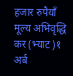हजार रुपैयाँ
मूल्य अभिवृद्धि कर (भ्याट)१ अर्ब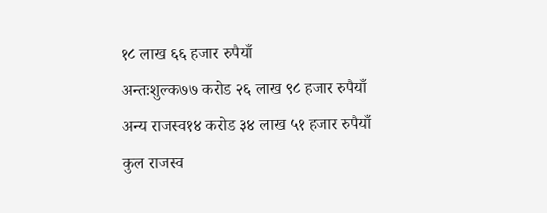१८ लाख ६६ हजार रुपैयाँ
अन्तःशुल्क७७ करोड २६ लाख ९८ हजार रुपैयाँ
अन्य राजस्व१४ करोड ३४ लाख ५१ हजार रुपैयाँ
कुल राजस्व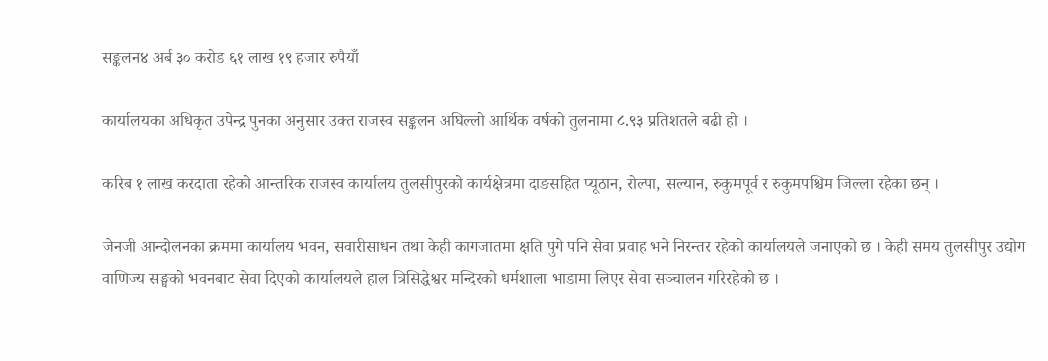सङ्कलन४ अर्ब ३० करोड ६१ लाख १९ हजार रुपैयाँ

कार्यालयका अधिकृत उपेन्द्र पुनका अनुसार उक्त राजस्व सङ्कलन अघिल्लो आर्थिक वर्षको तुलनामा ८.९३ प्रतिशतले बढी हो ।

करिब १ लाख करदाता रहेको आन्तरिक राजस्व कार्यालय तुलसीपुरको कार्यक्षेत्रमा दाङसहित प्यूठान, रोल्पा, सल्यान, रुकुमपूर्व र रुकुमपश्चिम जिल्ला रहेका छन् ।

जेनजी आन्दोलनका क्रममा कार्यालय भवन, सवारीसाधन तथा केही कागजातमा क्षति पुगे पनि सेवा प्रवाह भने निरन्तर रहेको कार्यालयले जनाएको छ । केही समय तुलसीपुर उद्योग वाणिज्य सङ्घको भवनबाट सेवा दिएको कार्यालयले हाल त्रिसिद्धेश्वर मन्दिरको धर्मशाला भाडामा लिएर सेवा सञ्चालन गरिरहेको छ ।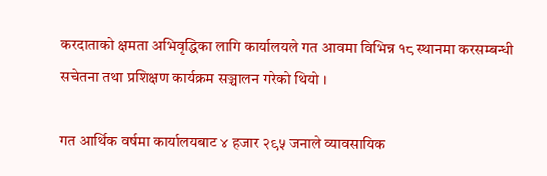करदाताको क्षमता अभिवृद्धिका लागि कार्यालयले गत आवमा विभिन्न १८ स्थानमा करसम्बन्धी सचेतना तथा प्रशिक्षण कार्यक्रम सञ्चालन गरेको थियो ।

गत आर्थिक वर्षमा कार्यालयबाट ४ हजार २९५ जनाले व्यावसायिक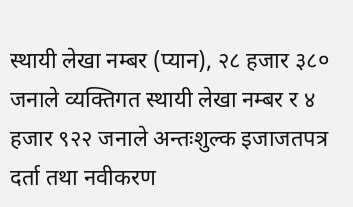स्थायी लेखा नम्बर (प्यान), २८ हजार ३८० जनाले व्यक्तिगत स्थायी लेखा नम्बर र ४ हजार ९२२ जनाले अन्तःशुल्क इजाजतपत्र दर्ता तथा नवीकरण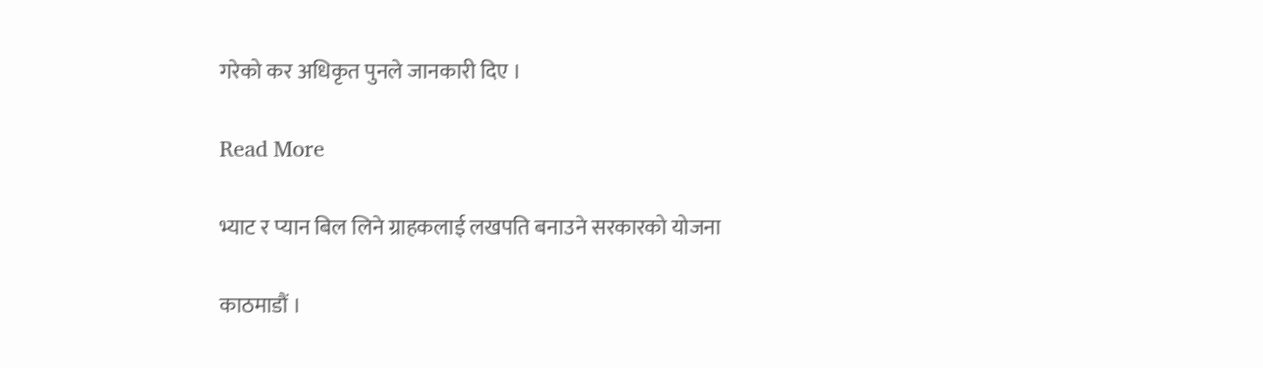गरेको कर अधिकृत पुनले जानकारी दिए ।

Read More

भ्याट र प्यान बिल लिने ग्राहकलाई लखपति बनाउने सरकारको योजना

काठमाडौं ।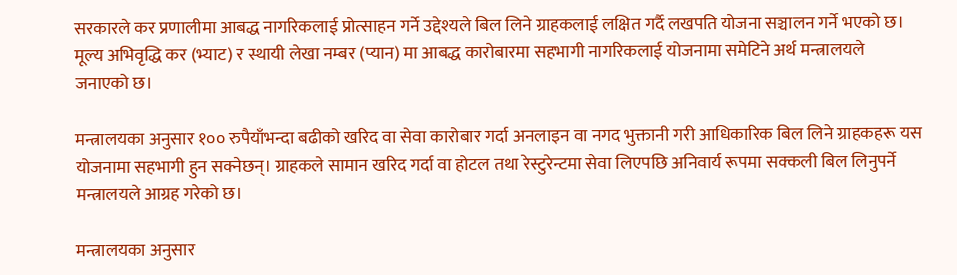सरकारले कर प्रणालीमा आबद्ध नागरिकलाई प्रोत्साहन गर्ने उद्देश्यले बिल लिने ग्राहकलाई लक्षित गर्दै लखपति योजना सञ्चालन गर्ने भएको छ। मूल्य अभिवृद्धि कर (भ्याट) र स्थायी लेखा नम्बर (प्यान) मा आबद्ध कारोबारमा सहभागी नागरिकलाई योजनामा समेटिने अर्थ मन्त्रालयले जनाएको छ।

मन्त्रालयका अनुसार १०० रुपैयाँभन्दा बढीको खरिद वा सेवा कारोबार गर्दा अनलाइन वा नगद भुक्तानी गरी आधिकारिक बिल लिने ग्राहकहरू यस योजनामा सहभागी हुन सक्नेछन्। ग्राहकले सामान खरिद गर्दा वा होटल तथा रेस्टुरेन्टमा सेवा लिएपछि अनिवार्य रूपमा सक्कली बिल लिनुपर्ने मन्त्रालयले आग्रह गरेको छ।

मन्त्रालयका अनुसार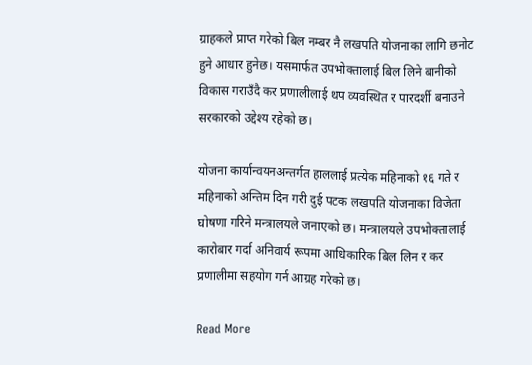ग्राहकले प्राप्त गरेको बिल नम्बर नै लखपति योजनाका लागि छनोट हुने आधार हुनेछ। यसमार्फत उपभोक्तालाई बिल लिने बानीको विकास गराउँदै कर प्रणालीलाई थप व्यवस्थित र पारदर्शी बनाउने सरकारको उद्देश्य रहेको छ।

योजना कार्यान्वयनअन्तर्गत हाललाई प्रत्येक महिनाको १६ गते र महिनाको अन्तिम दिन गरी दुई पटक लखपति योजनाका विजेता घोषणा गरिने मन्त्रालयले जनाएको छ। मन्त्रालयले उपभोक्तालाई कारोबार गर्दा अनिवार्य रूपमा आधिकारिक बिल लिन र कर प्रणालीमा सहयोग गर्न आग्रह गरेको छ।

Read More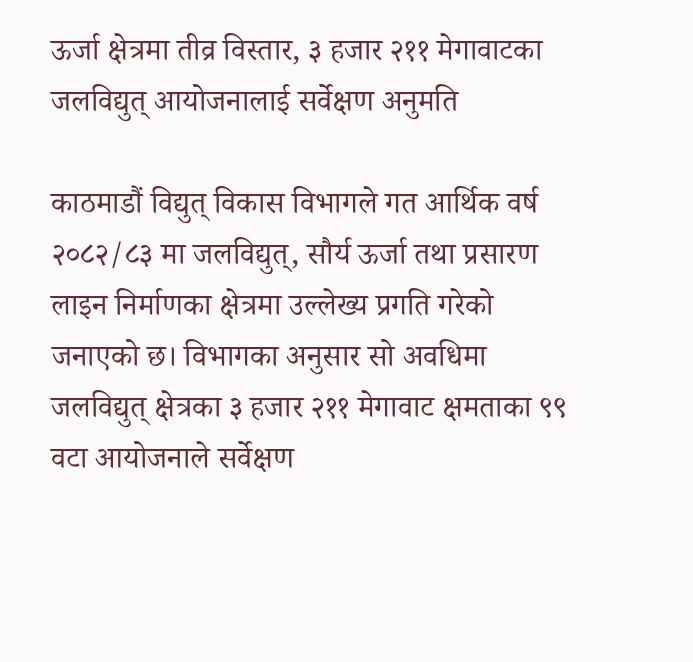ऊर्जा क्षेत्रमा तीव्र विस्तार, ३ हजार २११ मेगावाटका जलविद्युत् आयोजनालाई सर्वेक्षण अनुमति

काठमाडौं विद्युत् विकास विभागले गत आर्थिक वर्ष २०८२/८३ मा जलविद्युत्, सौर्य ऊर्जा तथा प्रसारण लाइन निर्माणका क्षेत्रमा उल्लेख्य प्रगति गरेको जनाएको छ। विभागका अनुसार सो अवधिमा जलविद्युत् क्षेत्रका ३ हजार २११ मेगावाट क्षमताका ९९ वटा आयोजनाले सर्वेक्षण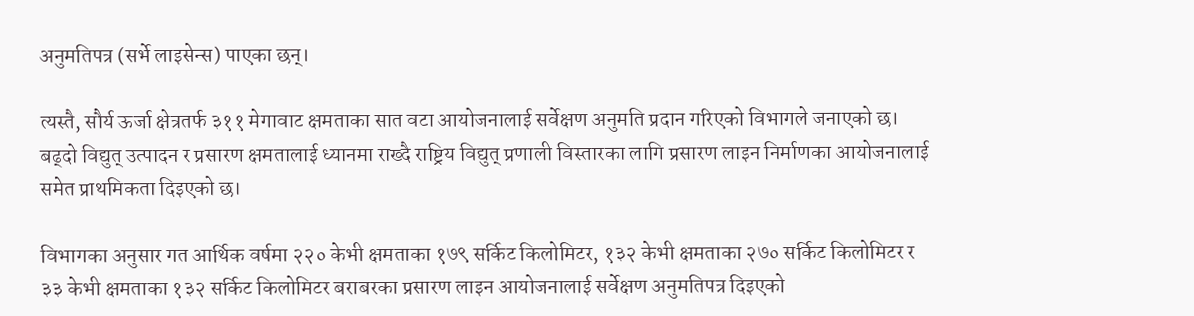अनुमतिपत्र (सर्भे लाइसेन्स) पाएका छन्।

त्यस्तै, सौर्य ऊर्जा क्षेत्रतर्फ ३११ मेगावाट क्षमताका सात वटा आयोजनालाई सर्वेक्षण अनुमति प्रदान गरिएको विभागले जनाएको छ। बढ्दो विद्युत् उत्पादन र प्रसारण क्षमतालाई ध्यानमा राख्दै राष्ट्रिय विद्युत् प्रणाली विस्तारका लागि प्रसारण लाइन निर्माणका आयोजनालाई समेत प्राथमिकता दिइएको छ।

विभागका अनुसार गत आर्थिक वर्षमा २२० केभी क्षमताका १७९ सर्किट किलोमिटर, १३२ केभी क्षमताका २७० सर्किट किलोमिटर र ३३ केभी क्षमताका १३२ सर्किट किलोमिटर बराबरका प्रसारण लाइन आयोजनालाई सर्वेक्षण अनुमतिपत्र दिइएको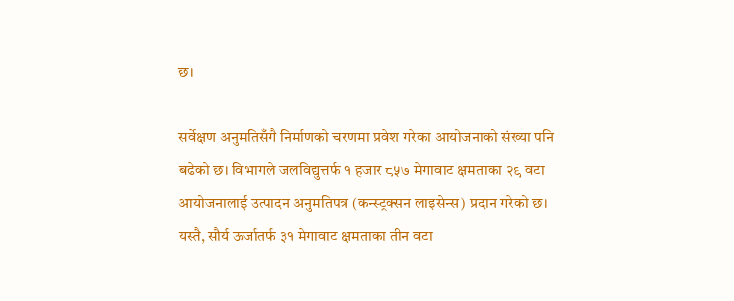छ।

सर्वेक्षण अनुमतिसँगै निर्माणको चरणमा प्रवेश गरेका आयोजनाको संख्या पनि बढेको छ। विभागले जलविद्युत्तर्फ १ हजार ८५७ मेगावाट क्षमताका २९ वटा आयोजनालाई उत्पादन अनुमतिपत्र (कन्स्ट्रक्सन लाइसेन्स) प्रदान गरेको छ। यस्तै, सौर्य ऊर्जातर्फ ३१ मेगावाट क्षमताका तीन वटा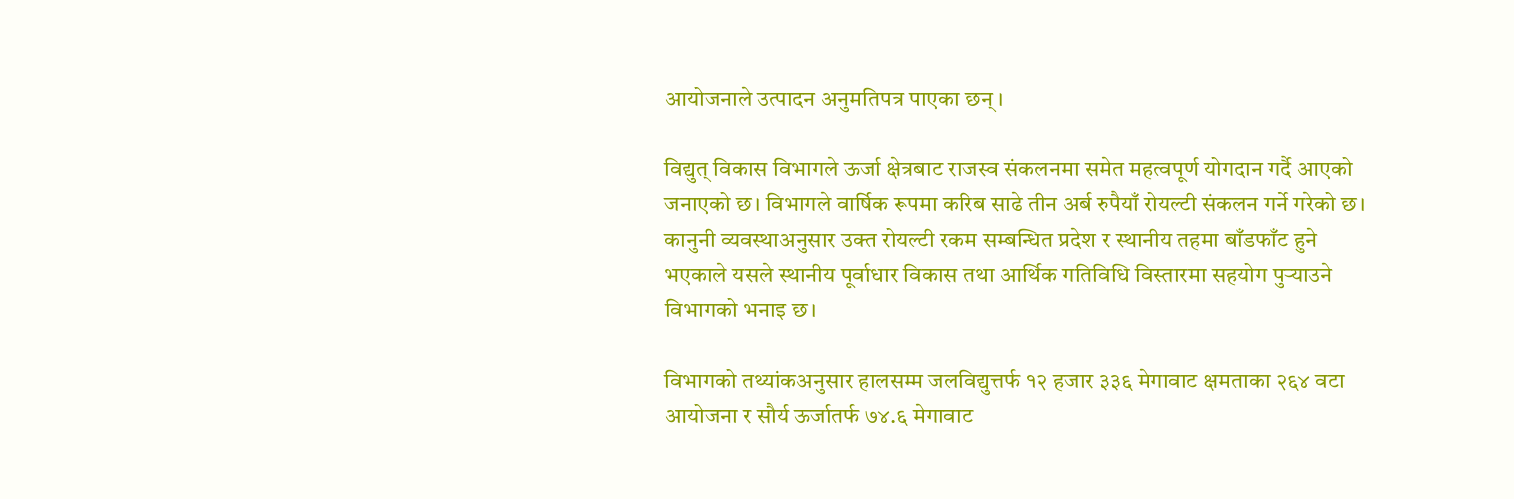आयोजनाले उत्पादन अनुमतिपत्र पाएका छन्।

विद्युत् विकास विभागले ऊर्जा क्षेत्रबाट राजस्व संकलनमा समेत महत्वपूर्ण योगदान गर्दै आएको जनाएको छ। विभागले वार्षिक रूपमा करिब साढे तीन अर्ब रुपैयाँ रोयल्टी संकलन गर्ने गरेको छ। कानुनी व्यवस्थाअनुसार उक्त रोयल्टी रकम सम्बन्धित प्रदेश र स्थानीय तहमा बाँडफाँट हुने भएकाले यसले स्थानीय पूर्वाधार विकास तथा आर्थिक गतिविधि विस्तारमा सहयोग पुर्‍याउने विभागको भनाइ छ।

विभागको तथ्यांकअनुसार हालसम्म जलविद्युत्तर्फ १२ हजार ३३६ मेगावाट क्षमताका २६४ वटा आयोजना र सौर्य ऊर्जातर्फ ७४.६ मेगावाट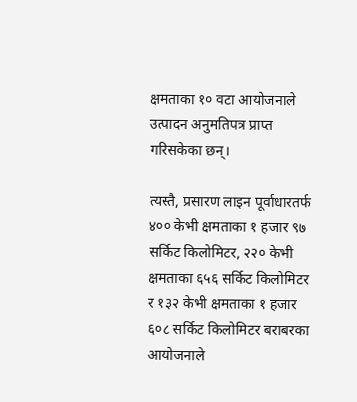क्षमताका १० वटा आयोजनाले उत्पादन अनुमतिपत्र प्राप्त गरिसकेका छन्।

त्यस्तै, प्रसारण लाइन पूर्वाधारतर्फ ४०० केभी क्षमताका १ हजार ९७ सर्किट किलोमिटर, २२० केभी क्षमताका ६५६ सर्किट किलोमिटर र १३२ केभी क्षमताका १ हजार ६०८ सर्किट किलोमिटर बराबरका आयोजनाले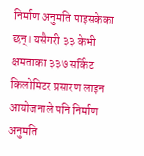निर्माण अनुमति पाइसकेका छन्। यसैगरी ३३ केभी क्षमताका ३३७ सर्किट किलोमिटर प्रसारण लाइन आयोजनाले पनि निर्माण अनुमति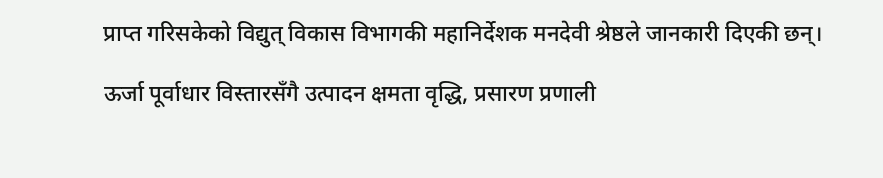प्राप्त गरिसकेको विद्युत् विकास विभागकी महानिर्देशक मनदेवी श्रेष्ठले जानकारी दिएकी छन्।

ऊर्जा पूर्वाधार विस्तारसँगै उत्पादन क्षमता वृद्धि, प्रसारण प्रणाली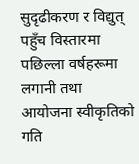सुदृढीकरण र विद्युत् पहुँच विस्तारमा पछिल्ला वर्षहरूमा लगानी तथा आयोजना स्वीकृतिको गति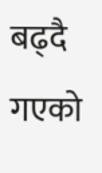बढ्दै गएको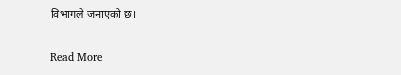विभागले जनाएको छ।

Read More